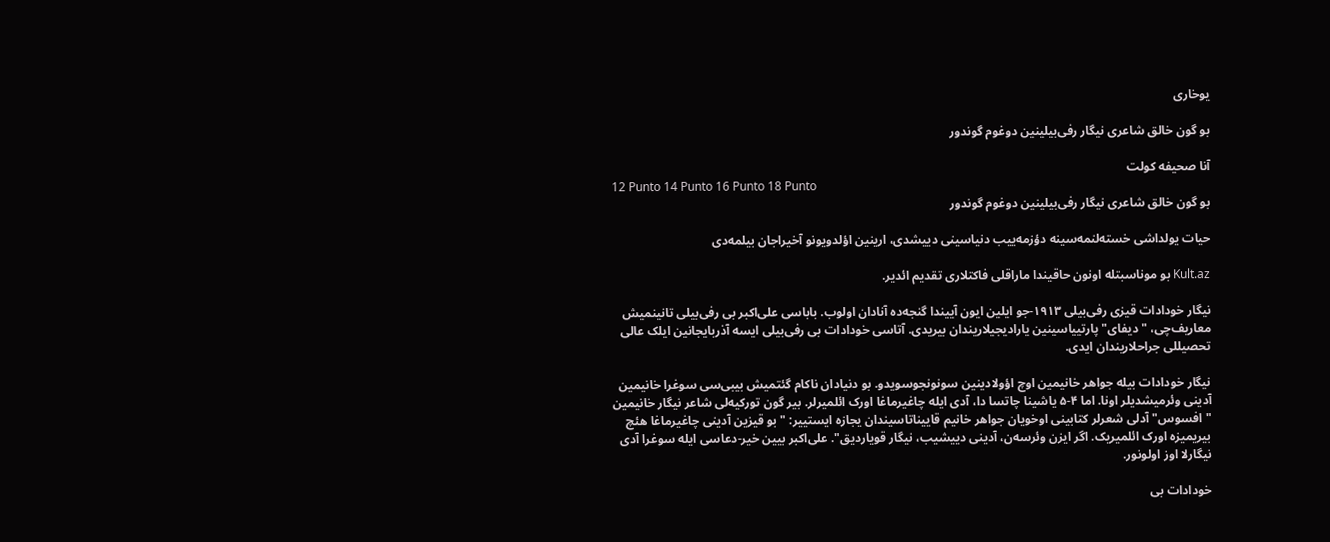یوخاری

بو گون خالق شاعری نیگار رفی‌بیلینین دوغوم گوندور

آنا صحیفه کولت
12 Punto 14 Punto 16 Punto 18 Punto
بو گون خالق شاعری نیگار رفی‌بیلینین دوغوم گوندور

حیات یولداشی خسته‌لنمه‌سینه دؤزمه‌ییب دنیاسینی دییشدی، ارینین اؤلدویونو آخیراجان بیلمه‌دی

Kult.az بو موناسبتله اونون حاقیندا ماراقلی فاکتلاری تقدیم ائدیر.

نیگار خودادات قیزی رفی‌بیلی ۱۹۱۳-جو ایلین ایون آییندا گنجه‌ده آنادان اولوب. باباسی علی‌اکبر بی رفی‌بیلی تانینمیش معاریف‌چی، "دیفای" پارتییاسینین یارادیجیلاریندان بیریدی. آتاسی خودادات بی رفی‌بیلی ایسه آذربایجانین ایلک عالی تحصیللی جراحلاریندان ایدی.

نیگار خودادات بیله جواهر خانیمین اوچ اؤولادینین سونونجوسویدو. بو دنیادان ناکام گئتمیش بیبی‌سی سوغرا خانیمین آدینی وئرمیشدیلر اونا. اما ۴-۵ یاشینا چاتسا دا، آدی ایله چاغیرماغا اورک ائلمیرلر. بیر گون تورکیه‌لی شاعر نیگار خانیمین "افسوس" آدلی شعرلر کتابینی اوخویان جواهر خانیم قاییناتاسیندان یجازه ایستییر: "بو قیزین آدینی چاغیرماغا هئچ بیریمیزه اورک ائلمیریک. اگر ایزن وئرسه‌ن، آدینی دییشیب، نیگار قویاردیق". علی‌اکبر بیین خیر-دعاسی ایله سوغرا آدی نیگارلا اوز اولونور.

خودادات بی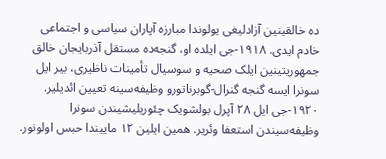ده خالقینین آزادلیغی یولوندا مبارزه آپاران سیاسی و اجتماعی خادم ایدی. ۱۹۱۸-جی ایلده او، گنجه‌ده مستقل آذربایجان خالق جمهوریتینین ایلک صحیه و سوسیال تأمینات ناظیری، بیر ایل سونرا ایسه گنجه گنرال-گوبرناتورو وظیفه‌سینه تعیین ائدیلیر. ۱۹۲۰-جی ایل ۲۸ آپرل بولشویک چئوریلیشیندن سونرا وظیفه‌سیندن استعفا وئریر. همین ایلین ۱۲ ماییندا حبس اولونور.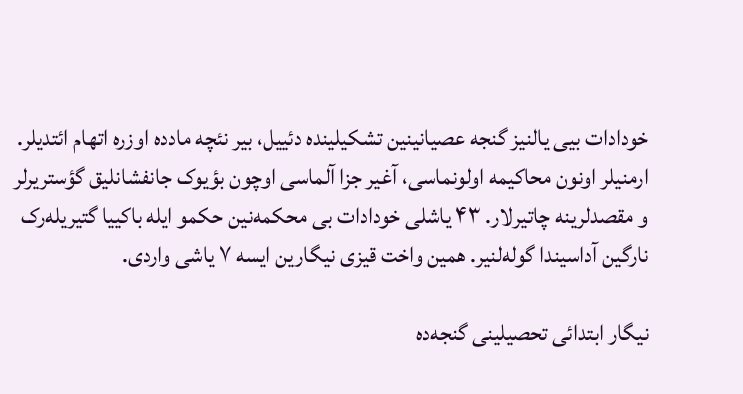خودادات بیی یالنیز گنجه عصیانینین تشکیلینده دئییل، بیر نئچه مادده اوزره اتهام ائتدیلر. ارمنیلر اونون محاکیمه اولونماسی، آغیر جزا آلماسی اوچون بؤیوک جانفشانلیق گؤستریرلر و مقصدلرینه چاتیرلار. ۴۳ یاشلی خودادات بی محکمه‌نین حکمو ایله باکییا گتیریله‌رک نارگین آداسیندا گوله‌لنیر. همین واخت قیزی نیگارین ایسه ۷ یاشی واردی.

نیگار ابتدائی تحصیلینی گنجه‌ده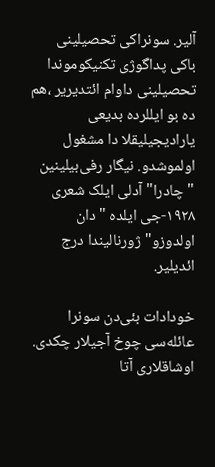آلیر. سونراکی تحصیلینی باکی پداگوژی تکنیکوموندا تحصیلینی داوام ائتدیریر ،هم ده بو ایللرده بدیعی یارادیجیلیقلا دا مشغول اولموشدو. نیگار رفی‌بیلینین "چادرا" آدلی ایلک شعری ۱۹۲۸-جی ایلده "دان اولدوزو" ژورنالیندا درج ائدیلیر.

خودادات بئی‌دن سونرا عائله‌سی چوخ آجیلار چکدی. اوشاقلاری آتا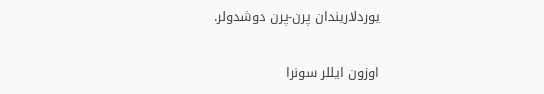یوردلاریندان پرن-پرن دوشدولر.

اوزون ایللر سونرا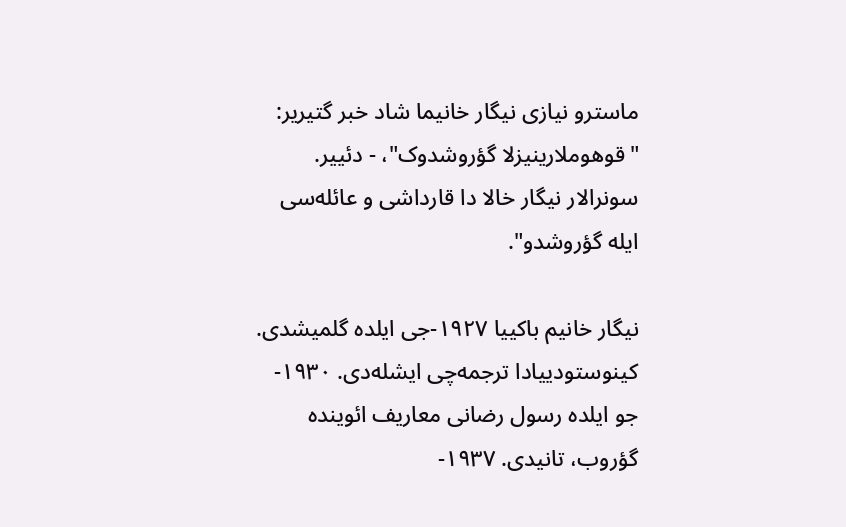ماسترو نیازی نیگار خانیما شاد خبر گتیریر: "قوهوملارینیزلا گؤروشدوک"، - دئییر. سونرالار نیگار خالا دا قارداشی و عائله‌سی ایله گؤروشدو".

نیگار خانیم باکییا ۱۹۲۷-جی ایلده گلمیشدی. کینوستودییادا ترجمه‌چی ایشله‌دی. ۱۹۳۰-جو ایلده رسول رضانی معاریف ائوینده گؤروب، تانیدی. ۱۹۳۷-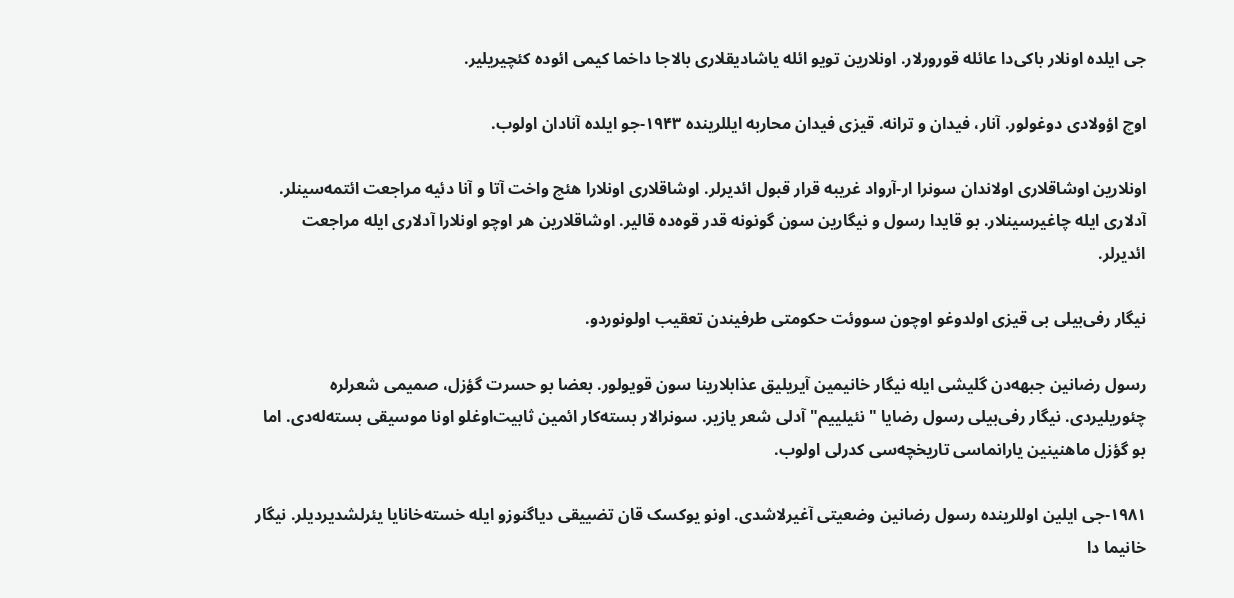جی ایلده اونلار باکی‌دا عائله قورورلار. اونلارین تویو ائله یاشادیقلاری بالاجا داخما کیمی ائوده کئچیریلیر.

اوچ اؤولادی دوغولور. آنار، فیدان و ترانه. قیزی فیدان محاربه ایللرینده ۱۹۴۳-جو ایلده آنادان اولوب.

اونلارین اوشاقلاری اولاندان سونرا ار-آرواد غریبه قرار قبول ائدیرلر. اوشاقلاری اونلارا هئچ واخت آتا و آنا دئیه مراجعت ائتمه‌سینلر. آدلاری ایله چاغیرسینلار. بو قایدا رسول و نیگارین سون گونونه قدر قوه‌ده قالیر. اوشاقلارین هر اوچو اونلارا آدلاری ایله مراجعت ائدیرلر.

نیگار رفی‌بیلی بی قیزی اولدوغو اوچون سووئت حکومتی طرفیندن تعقیب اولونوردو.

رسول رضانین جبهه‌دن گلیشی ایله نیگار خانیمین آیریلیق عذابلارینا سون قویولور. بعضا بو حسرت گؤزل، صمیمی شعرلره چئوریلیردی. نیگار رفی‌بیلی رسول رضایا "نئیلییم" آدلی شعر یازیر. سونرالار بسته‌کار ائمین ثابیت‌اوغلو اونا موسیقی بسته‌له‌دی. اما بو گؤزل ماهنینین یارانماسی تاریخچه‌سی کدرلی اولوب.

۱۹۸۱-جی ایلین اوللرینده رسول رضانین وضعیتی آغیرلاشدی. اونو یوکسک قان تضییقی دیاگنوزو ایله خسته‌خانایا یئرلشدیردیلر. نیگار خانیما دا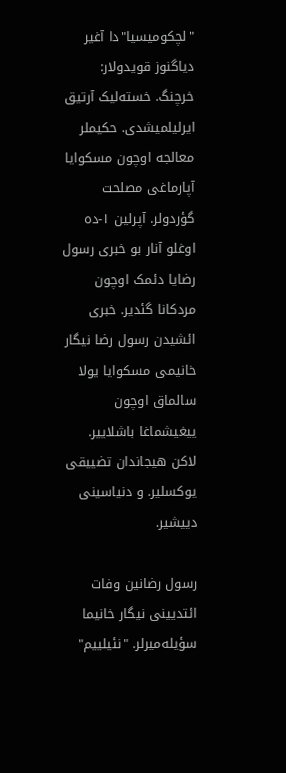"لچکومیسیا"دا آغیر دیاگنوز قویدولار: خرچنگ. خسته‌لیک آرتیق ایرلیلمیشدی. حکیملر معالجه اوچون مسکوایا آپارماغی مصلحت گؤردولر. آپرلین ۱-ده اوغلو آنار بو خبری رسول رضایا دئمک اوچون مردکانا گئدیر. خبری ائشیدن رسول رضا نیگار خانیمی مسکوایا یولا سالماق اوچون ییغیشماغا باشلاییر. لاکن هیجاندان تضییقی یوکسلیر. و دنیاسینی دییشیر.

رسول رضانین وفات ائتدیینی نیگار خانیما سؤیله‌میرلر. "نئیلییم"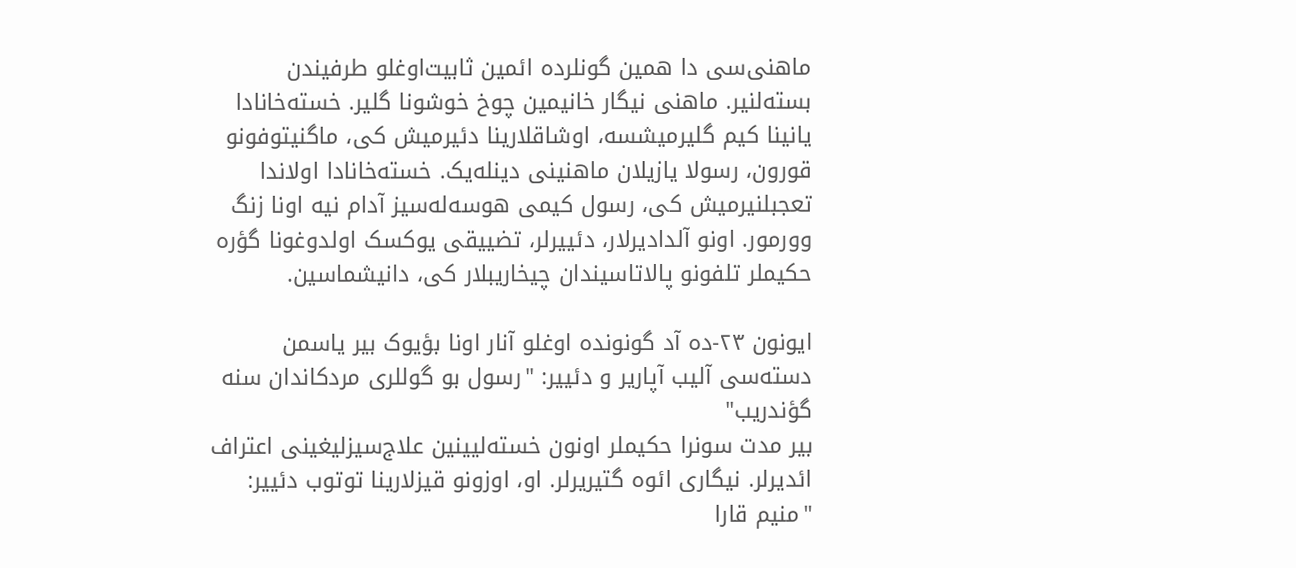ماهنی‌سی دا همین گونلرده ائمین ثابیت‌اوغلو طرفیندن بسته‌لنیر. ماهنی نیگار خانیمین چوخ خوشونا گلیر. خسته‌خانادا یانینا کیم گلیرمیشسه، اوشاقلارینا دئیرمیش کی، ماگنیتوفونو قورون، رسولا یازیلان ماهنینی دینله‌یک. خسته‌خانادا اولاندا تعجبلنیرمیش کی، رسول کیمی هوسه‌له‌سیز آدام نیه اونا زنگ وورمور. اونو آلدادیرلار، دئییرلر، تضییقی یوکسک اولدوغونا گؤره حکیملر تلفونو پالاتاسیندان چیخاریبلار کی، دانیشماسین.

ایونون ۲۳-ده آد گونونده اوغلو آنار اونا بؤیوک بیر یاسمن دسته‌سی آلیب آپاریر و دئییر: "رسول بو گوللری مردکاندان سنه گؤندریب"
بیر مدت سونرا حکیملر اونون خسته‌لیینین علاج‌سیزلیغینی اعتراف ائدیرلر. نیگاری ائوه گتیریرلر. او، اوزونو قیزلارینا توتوب دئییر: "منیم قارا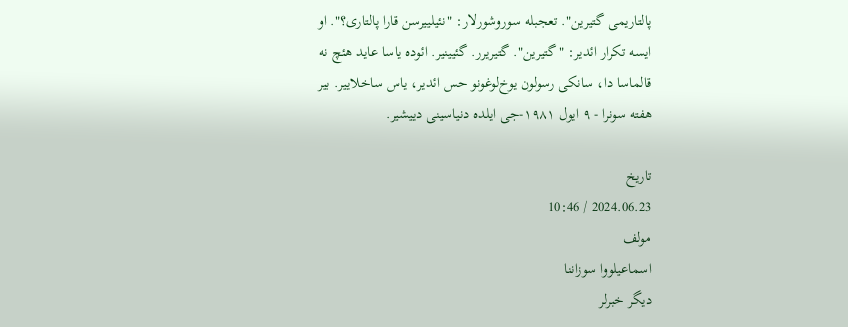پالتاریمی گتیرین". تعجبله سوروشورلار: "نئیلییرسن قارا پالتاری؟". او ایسه تکرار ائدیر: "گتیرین". گتیریرر. گئیینیر. ائوده یاسا عاید هئچ نه قالماسا دا، سانکی رسولون یوخ‌لوغونو حس ائدیر، یاس ساخلاییر. بیر هفته سونرا - ۹ ایول ۱۹۸۱-جی ایلده دنیاسینی دییشیر.

تاریخ
2024.06.23 / 10:46
مولف
اسماعیلووا سوزاننا
دیگر خبرلر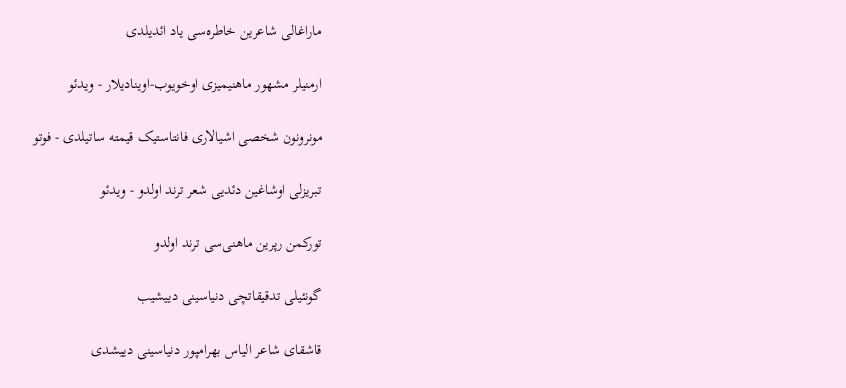ماراغالی شاعرین خاطره‌سی یاد ائدیلدی

ارمنیلر مشهور ماهنیمیزی اوخویوب-اوینادیلار - ویدئو

مونرونون شخصی اشیالاری فانتاستیک قیمته ساتیلدی - فوتو

تبریزلی اوشاغین دئدیی شعر ترند اولدو - ویدئو

تورکمن رپرین ماهنی‌سی ترند اولدو

گونئیلی تدقیقاتچی دنیاسینی دییشیب

قاشقای شاعر الیاس بهرامپور دنیاسینی دییشدی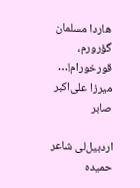هاردا مسلمان گؤرورم، قورخورام!… میرزا علی‌اکبر صابر

اردبیل‌لی شاعر حمیده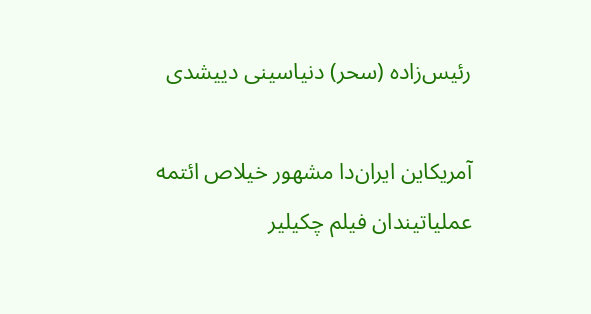رئیس‌زاده (سحر) دنیاسینی دییشدی

آمریکاین ایران‌دا مشهور خیلاص ائتمه عملیاتیندان فیلم چکیلیر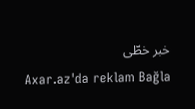خبر خطّی
Axar.az'da reklam Bağla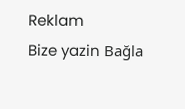Reklam
Bize yazin Bağla